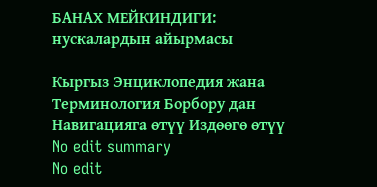БАНАХ МЕЙКИНДИГИ: нускалардын айырмасы

Кыргыз Энциклопедия жана Терминология Борбору дан
Навигацияга өтүү Издөөгө өтүү
No edit summary
No edit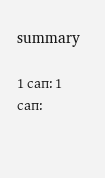summary

1 сап: 1 сап: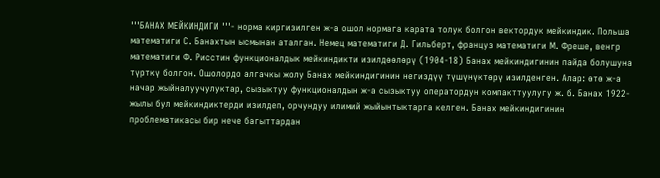'''БАНАХ МЕЙКИНДИГИ '''- норма киргизилген ж-а ошол нормага карата толук болгон вектордук мейкиндик. Польша математиги С. Банахтын ысмынан аталган. Немец математиги Д. Гильберт, француз математиги М. Фреше, венгр математиги Ф. Рисстин функционалдык мейкиндикти изилдөөлөрү (1904-18) Банах мейкиндигинин пайда болушуна түрткү болгон. Ошолордо алгачкы жолу Банах мейкиндигинин негиздүү түшүнүктөрү изилденген. Алар: өтө ж-а начар жыйналуучулуктар, сызыктуу функционалдын ж-а сызыктуу оператордун компакттуулугу ж. б. Банах 1922-жылы бул мейкиндиктерди изилдеп, орчундуу илимий жыйынтыктарга келген. Банах мейкиндигинин проблематикасы бир нече багыттардан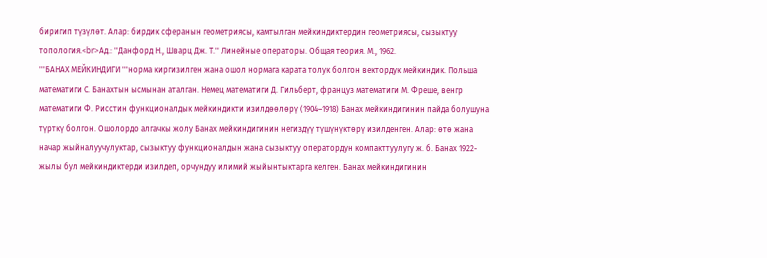биригип түзүлөт. Алар: бирдик сферанын геометриясы, камтылган мейкиндиктердин геометриясы, сызыктуу топология.<br>Ад.: ''Данфорд Н., Шварц Дж. Т.'' Линейные операторы. Общая теория. М., 1962.
'''БАНАХ МЕЙКИНДИГИ '''норма киргизилген жана ошол нормага карата толук болгон вектордук мейкиндик. Польша математиги С. Банахтын ысмынан аталган. Немец математиги Д. Гильберт, француз математиги М. Фреше, венгр математиги Ф. Рисстин функционалдык мейкиндикти изилдөөлөрү (1904–1918) Банах мейкиндигинин пайда болушуна түрткү болгон. Ошолордо алгачкы жолу Банах мейкиндигинин негиздүү түшүнүктөрү изилденген. Алар: өтө жана начар жыйналуучулуктар, сызыктуу функционалдын жана сызыктуу оператордун компакттуулугу ж. б. Банах 1922-жылы бул мейкиндиктерди изилдеп, орчундуу илимий жыйынтыктарга келген. Банах мейкиндигинин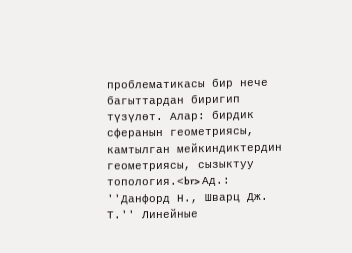проблематикасы бир нече багыттардан биригип түзүлөт. Алар: бирдик сферанын геометриясы, камтылган мейкиндиктердин геометриясы, сызыктуу топология.<br> Ад.: ''Данфорд Н., Шварц Дж. Т.'' Линейные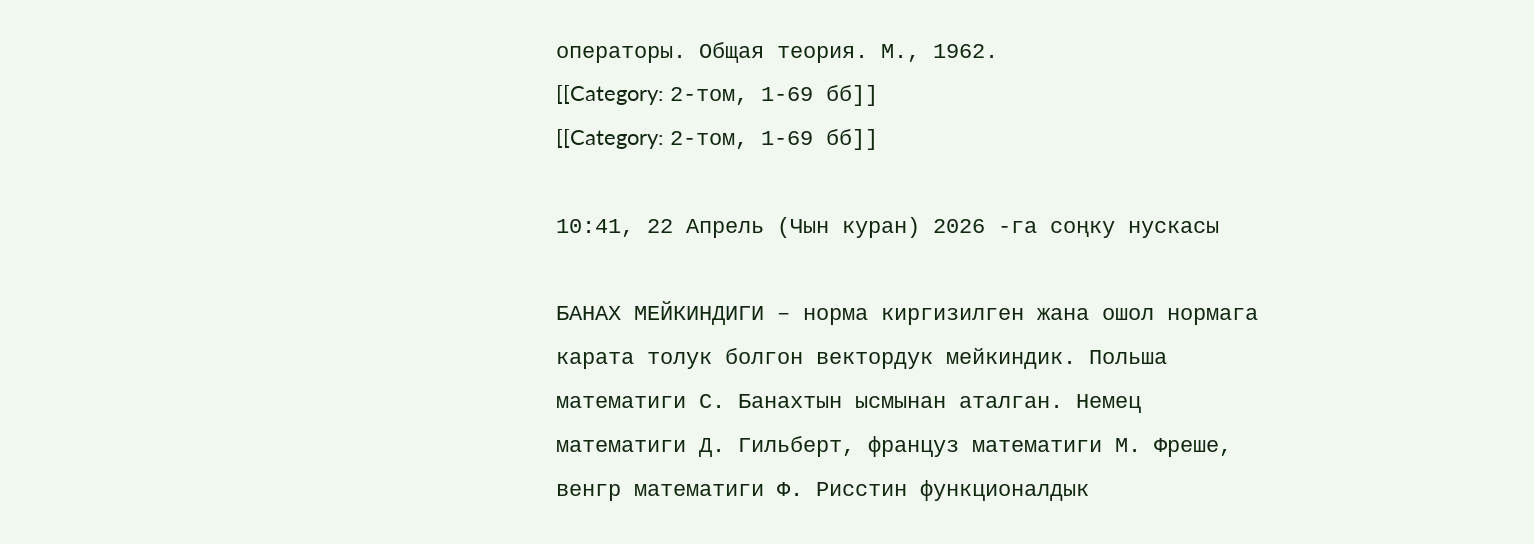операторы. Общая теория. М., 1962.
[[Category: 2-том, 1-69 бб]]
[[Category: 2-том, 1-69 бб]]

10:41, 22 Апрель (Чын куран) 2026 -га соңку нускасы

БАНАХ МЕЙКИНДИГИ – норма киргизилген жана ошол нормага карата толук болгон вектордук мейкиндик. Польша математиги С. Банахтын ысмынан аталган. Немец математиги Д. Гильберт, француз математиги М. Фреше, венгр математиги Ф. Рисстин функционалдык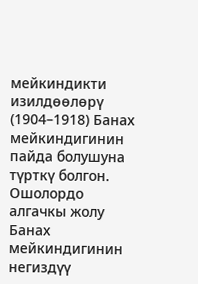мейкиндикти изилдөөлөрү (1904–1918) Банах мейкиндигинин пайда болушуна түрткү болгон. Ошолордо алгачкы жолу Банах мейкиндигинин негиздүү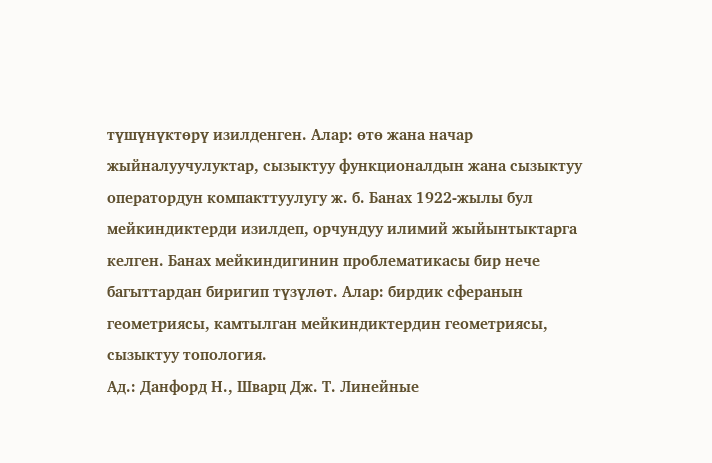түшүнүктөрү изилденген. Алар: өтө жана начар жыйналуучулуктар, сызыктуу функционалдын жана сызыктуу оператордун компакттуулугу ж. б. Банах 1922-жылы бул мейкиндиктерди изилдеп, орчундуу илимий жыйынтыктарга келген. Банах мейкиндигинин проблематикасы бир нече багыттардан биригип түзүлөт. Алар: бирдик сферанын геометриясы, камтылган мейкиндиктердин геометриясы, сызыктуу топология.
Ад.: Данфорд Н., Шварц Дж. Т. Линейные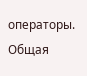операторы. Общая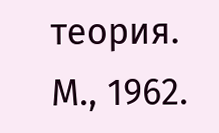теория. М., 1962.